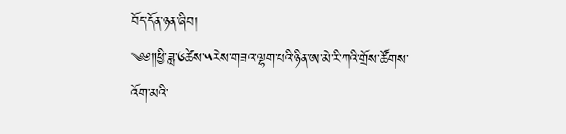བོད་དོན་ཉན་ཞིབ།
༄༅༎ཕྱི་ཟླ་༦ཚེས་༥རེས་གཟའ་ལྷག་པའི་ཉིན་ཨ་མེ་རི་ཀའི་གྲོས་ཚོགས་འོག་མའི་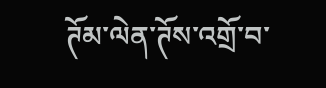ཊོམ་ལེན་ཊོས་འགྲོ་བ་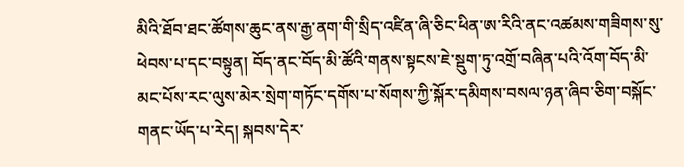མིའི་ཐོབ་ཐང་ཚོགས་ཆུང་ནས་རྒྱ་ནག་གི་སྲིད་འཛིན་ཞི་ཅིང་ཕིན་ཨ་རིའི་ནང་འཚམས་གཟིགས་སུ་ཕེབས་པ་དང་བསྟུན། བོད་ནང་བོད་མི་ཚོའི་གནས་སྟངས་ཇེ་སྡུག་ཏུ་འགྲོ་བཞིན་པའི་འོག་བོད་མི་མང་པོས་རང་ལུས་མེར་སྲེག་གཏོང་དགོས་པ་སོགས་ཀྱི་སྐོར་དམིགས་བསལ་ཉན་ཞིབ་ཅིག་བསྐོང་གནང་ཡོད་པ་རེད། སྐབས་དེར་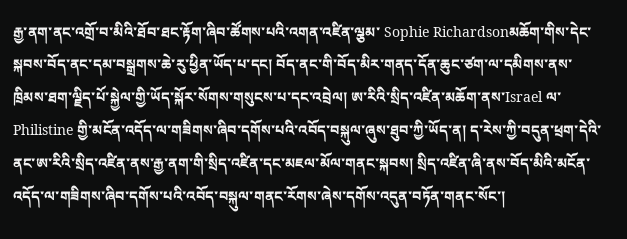རྒྱ་ནག་ནང་འགྲོ་བ་མིའི་ཐོབ་ཐང་རྟོག་ཞིབ་ཚོགས་པའི་འགན་འཛིན་ལྕམ་ Sophie Richardsonམཆོག་གིས་དེང་སྐབས་བོད་ནང་དམ་བསྒྲགས་ཆེ་རུ་ཕྱིན་ཡོད་པ་དང། བོད་ནང་གི་བོད་མིར་གནད་དོན་ཆུང་ཙག་ལ་དམིགས་ནས་ཁྲིམས་ཐག་ལྗིད་པོ་སྐྱེལ་གྱི་ཡོད་སྐོར་སོགས་གསུངས་པ་དང་འབྲེལ། ཨ་རིའི་སྲིད་འཛིན་མཆོག་ནས་Israel ལ་ Philistine གྱི་མངོན་འདོད་ལ་གཟིགས་ཞིབ་དགོས་པའི་འབོད་བསྐུལ་ཞུས་ཐུབ་ཀྱི་ཡོད་ན། ད་རེས་ཀྱི་བདུན་ཕྲག་དེའི་ནང་ཨ་རིའི་སྲིད་འཛིན་ནས་རྒྱ་ནག་གི་སྲིད་འཛིན་དང་མཇལ་མོལ་གནང་སྐབས། སྲིད་འཛིན་ཞི་ནས་བོད་མིའི་མངོན་འདོད་ལ་གཟིགས་ཞིབ་དགོས་པའི་འབོད་བསྐུལ་གནང་རོགས་ཞེས་དགོས་འདུན་བཏོན་གནང་སོང་།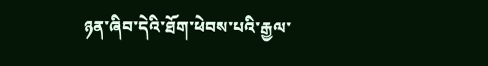ཉན་ཞིབ་དེའི་ཐོག་ཕེབས་པའི་རྒྱལ་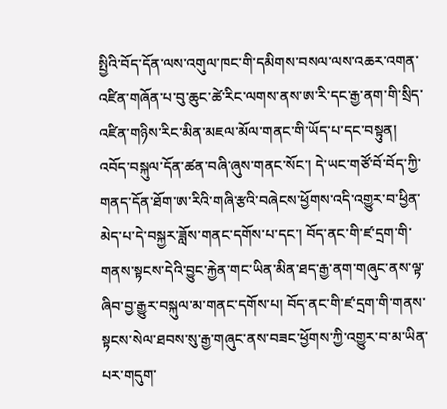སྤྱིའི་བོད་དོན་ལས་འགུལ་ཁང་གི་དམིགས་བསལ་ལས་འཆར་འགན་འཛིན་གཞོན་པ་བུ་ཆུང་ཚེ་རིང་ལགས་ནས་ཨ་རི་དང་རྒྱ་ནག་གི་སྲིད་འཛིན་གཉིས་རིང་མིན་མཇལ་མོལ་གནང་གི་ཡོད་པ་དང་བསྟུན། འབོད་བསྐུལ་དོན་ཚན་བཞི་ཞུས་གནང་སོང་། དེ་ཡང་གཙོ་བོ་བོད་ཀྱི་གནད་དོན་ཐོག་ཨ་རིའི་གཞི་རྩའི་བཞེངས་ཕྱོགས་འདི་འགྱུར་བ་ཕྱིན་མེད་པ་དེ་བསྐྱར་ཟློས་གནང་དགོས་པ་དང་། བོད་ནང་གི་ཛ་དྲག་གི་གནས་སྟངས་དེའི་བྱུང་རྐྱེན་གང་ཡིན་མིན་ཐད་རྒྱ་ནག་གཞུང་ནས་ལྟ་ཞིབ་བྱ་རྒྱུར་བསྐུལ་མ་གནང་དགོས་པ། བོད་ནང་གི་ཛ་དྲག་གི་གནས་སྟངས་སེལ་ཐབས་སུ་རྒྱ་གཞུང་ནས་བཟང་ཕྱོགས་ཀྱི་འགྱུར་བ་མ་ཡིན་པར་གདུག་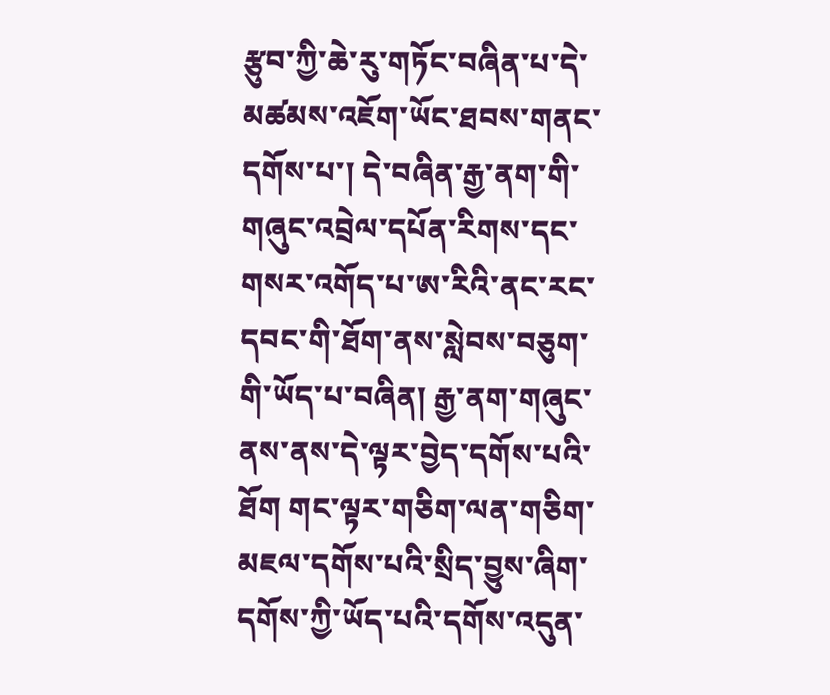རྩུབ་ཀྱི་ཆེ་རུ་གཏོང་བཞིན་པ་དེ་མཚམས་འཇོག་ཡོང་ཐབས་གནང་དགོས་པ་། དེ་བཞིན་རྒྱ་ནག་གི་གཞུང་འབྲེལ་དཔོན་རིགས་དང་གསར་འགོད་པ་ཨ་རིའི་ནང་རང་དབང་གི་ཐོག་ནས་སླེབས་བཅུག་གི་ཡོད་པ་བཞིན། རྒྱ་ནག་གཞུང་ནས་ནས་དེ་ལྟར་བྱེད་དགོས་པའི་ཐོག གང་ལྟར་གཅིག་ལན་གཅིག་མཇལ་དགོས་པའི་སྲིད་བྱུས་ཞིག་དགོས་ཀྱི་ཡོད་པའི་དགོས་འདུན་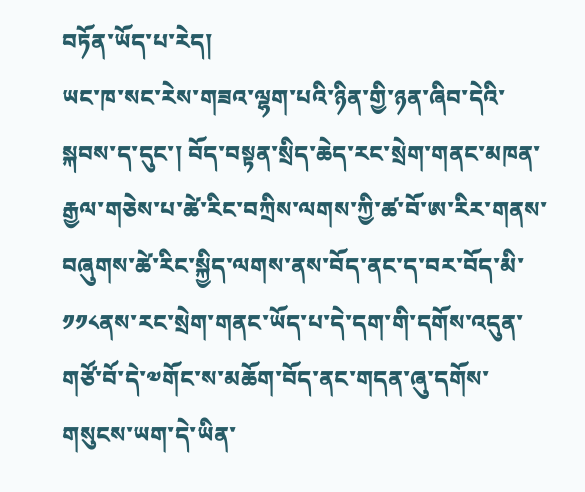བཏོན་ཡོད་པ་རེད།
ཡང་ཁ་སང་རེས་གཟའ་ལྷག་པའི་ཉིན་གྱི་ཉན་ཞིབ་དེའི་སྐབས་ད་དུང་། བོད་བསྟན་སྲིད་ཆེད་རང་སྲེག་གནང་མཁན་རྒྱལ་གཅེས་པ་ཚེ་རིང་བཀྲིས་ལགས་ཀྱི་ཚ་བོ་ཨ་རིར་གནས་བཞུགས་ཚེ་རིང་སྐྱིད་ལགས་ནས་བོད་ནང་ད་བར་བོད་མི་༡༡༨ནས་རང་སྲེག་གནང་ཡོད་པ་དེ་དག་གི་དགོས་འདུན་གཙོ་བོ་དེ་༧གོང་ས་མཆོག་བོད་ནང་གདན་ཞུ་དགོས་གསུངས་ཡག་དེ་ཡིན་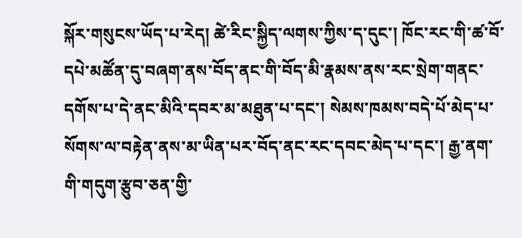སྐོར་གསུངས་ཡོད་པ་རེད། ཚེ་རིང་སྐྱིད་ལགས་ཀྱིས་ད་དུང་། ཁོང་རང་གི་ཚ་བོ་དཔེ་མཚོན་དུ་བཞག་ནས་བོད་ནང་གི་བོད་མི་རྣམས་ནས་རང་སྲེག་གནང་དགོས་པ་དེ་ནང་མིའི་དབར་མ་མཐུན་པ་དང་། སེམས་ཁམས་བདེ་པོ་མེད་པ་སོགས་ལ་བརྟེན་ནས་མ་ཡིན་པར་བོད་ནང་རང་དབང་མེད་པ་དང་། རྒྱ་ནག་གི་གདུག་རྩུབ་ཅན་གྱི་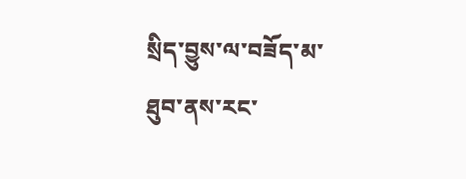སྲིད་བྱུས་ལ་བཟོད་མ་ཐུབ་ནས་རང་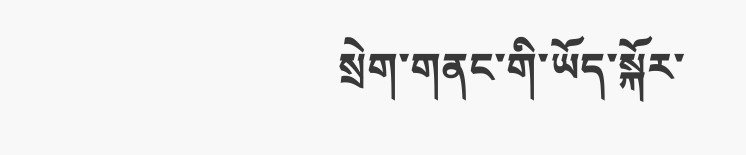སྲེག་གནང་གི་ཡོད་སྐོར་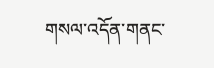གསལ་འདོན་གནང་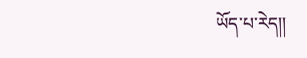ཡོད་པ་རེད།།